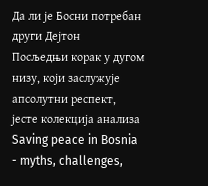Да ли је Босни потребан други Дејтон
Посљедњи корак у дугом низу, који заслужује апсолутни респект, јесте колекција анализа Saving peace in Bosnia - myths, challenges,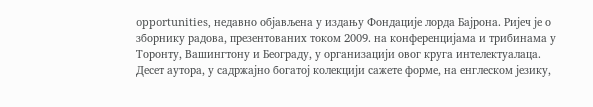opportunities, недавно објављена у издању Фондације лорда Бајрона. Ријеч је о зборнику радова, презентованих током 2009. на конференцијама и трибинама у Торонту, Вашингтону и Београду, у организацији овог круга интелектуалаца. Десет аутора, у садржајно богатој колекцији сажете форме, на енглеском језику,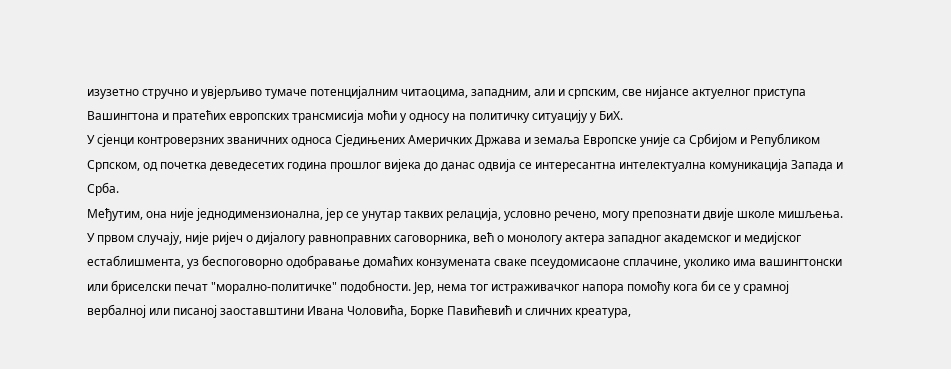изузетно стручно и увјерљиво тумаче потенцијалним читаоцима, западним, али и српским, све нијансе актуелног приступа Вашингтона и пратећих европских трансмисија моћи у односу на политичку ситуацију у БиХ.
У сјенци контроверзних званичних односа Сједињених Америчких Држава и земаља Европске уније са Србијом и Републиком Српском, од почетка деведесетих година прошлог вијека до данас одвија се интересантна интелектуална комуникација Запада и Срба.
Међутим, она није једнодимензионална, јер се унутар таквих релација, условно речено, могу препознати двије школе мишљења. У првом случају, није ријеч о дијалогу равноправних саговорника, већ о монологу актера западног академског и медијског естаблишмента, уз беспоговорно одобравање домаћих конзумената сваке псеудомисаоне сплачине, уколико има вашингтонски или бриселски печат "морално-политичке" подобности. Јер, нема тог истраживачког напора помоћу кога би се у срамној вербалној или писаној заоставштини Ивана Чоловића, Борке Павићевић и сличних креатура,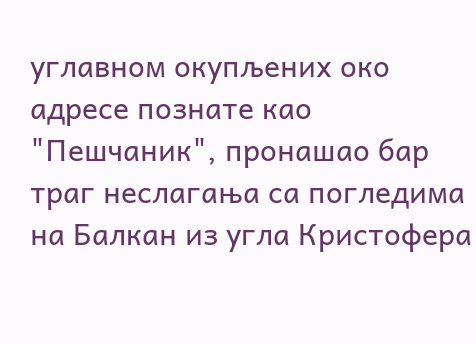углавном окупљених око адресе познате као "Пешчаник", пронашао бар траг неслагања са погледима на Балкан из угла Кристофера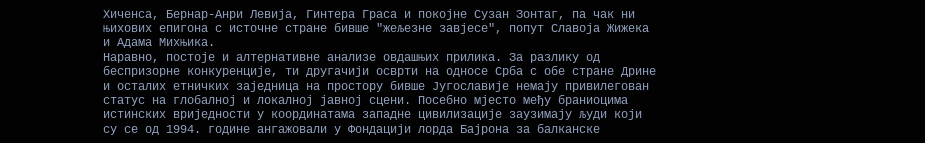Хиченса, Бернар-Анри Левија, Гинтера Граса и покојне Сузан Зонтаг, па чак ни њихових епигона с источне стране бивше "жељезне завјесе", попут Славоја Жижека и Адама Михњика.
Наравно, постоје и алтернативне анализе овдашњих прилика. За разлику од беспризорне конкуренције, ти другачији осврти на односе Срба с обе стране Дрине и осталих етничких заједница на простору бивше Југославије немају привилегован статус на глобалној и локалној јавној сцени. Посебно мјесто међу браниоцима истинских вриједности у координатама западне цивилизације заузимају људи који су се од 1994. године ангажовали у Фондацији лорда Бајрона за балканске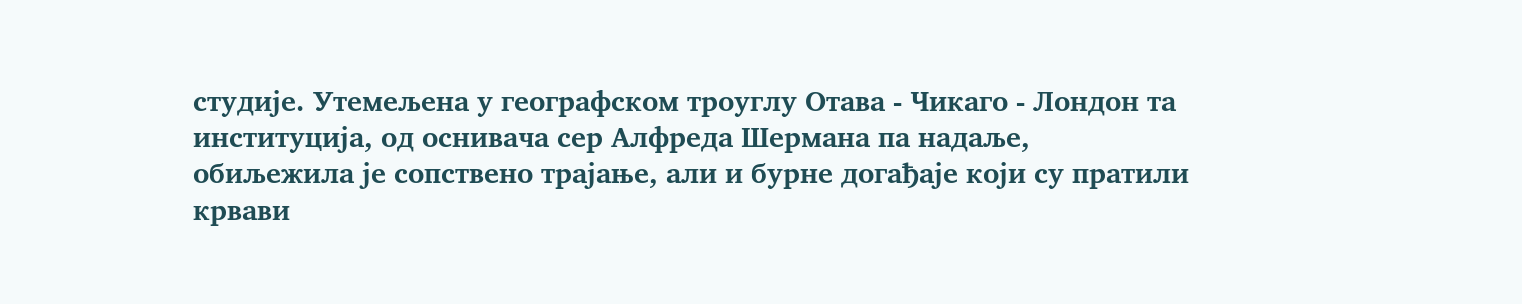студије. Утемељена у географском троуглу Отава - Чикаго - Лондон та институција, од оснивача сер Алфреда Шермана па надаље, обиљежила је сопствено трајање, али и бурне догађаје који су пратили крвави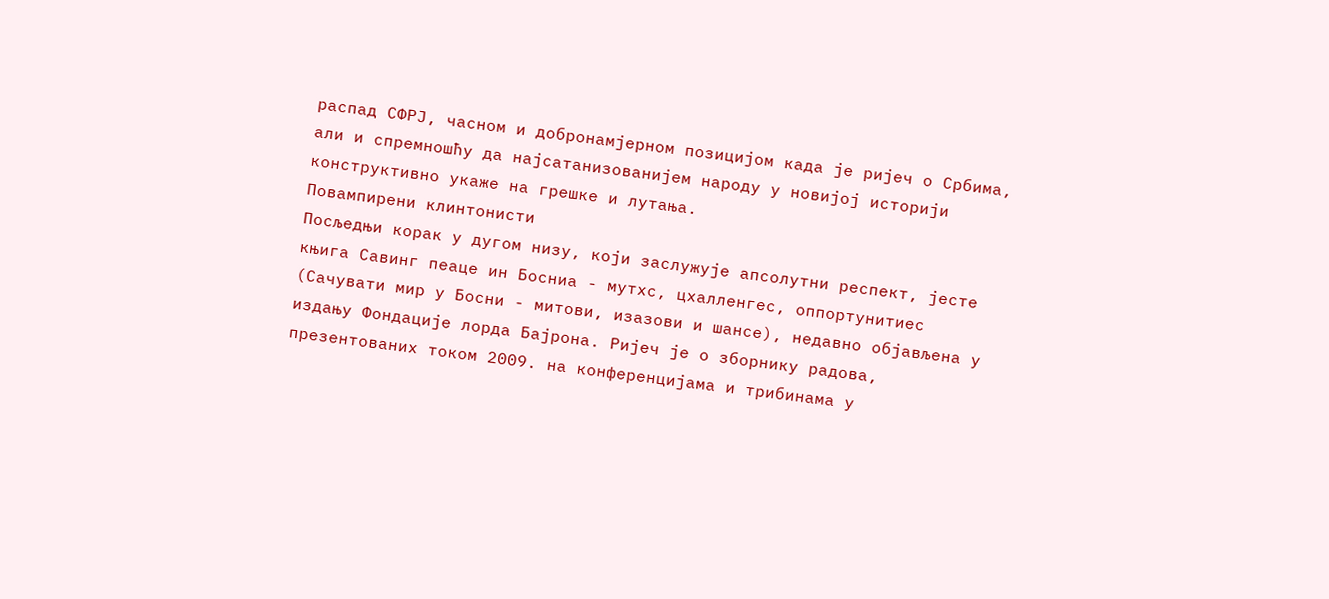распад СФРЈ, часном и добронамјерном позицијом када је ријеч о Србима, али и спремношћу да најсатанизованијем народу у новијој историји конструктивно укаже на грешке и лутања.
Повампирени клинтонисти
Посљедњи корак у дугом низу, који заслужује апсолутни респект, јесте књига Савинг пеаце ин Босниа - мyтхс, цхалленгес, оппортунитиес (Сачувати мир у Босни - митови, изазови и шансе), недавно објављена у издању Фондације лорда Бајрона. Ријеч је о зборнику радова, презентованих током 2009. на конференцијама и трибинама у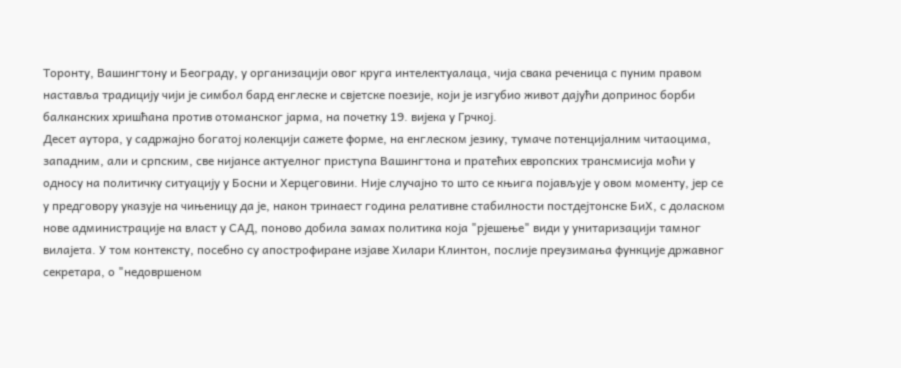Торонту, Вашингтону и Београду, у организацији овог круга интелектуалаца, чија свака реченица с пуним правом наставља традицију чији је симбол бард енглеске и свјетске поезије, који је изгубио живот дајући допринос борби балканских хришћана против отоманског јарма, на почетку 19. вијека у Грчкој.
Десет аутора, у садржајно богатој колекцији сажете форме, на енглеском језику, тумаче потенцијалним читаоцима, западним, али и српским, све нијансе актуелног приступа Вашингтона и пратећих европских трансмисија моћи у односу на политичку ситуацију у Босни и Херцеговини. Није случајно то што се књига појављује у овом моменту, јер се у предговору указује на чињеницу да је, након тринаест година релативне стабилности постдејтонске БиХ, с доласком нове администрације на власт у САД, поново добила замах политика која "рјешење" види у унитаризацији тамног вилајета. У том контексту, посебно су апострофиране изјаве Хилари Клинтон, послије преузимања функције државног секретара, о "недовршеном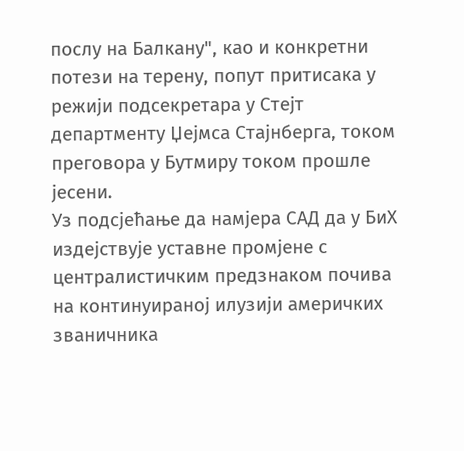послу на Балкану", као и конкретни потези на терену, попут притисака у режији подсекретара у Стејт департменту Џејмса Стајнберга, током преговора у Бутмиру током прошле јесени.
Уз подсјећање да намјера САД да у БиХ издејствује уставне промјене с централистичким предзнаком почива на континуираној илузији америчких званичника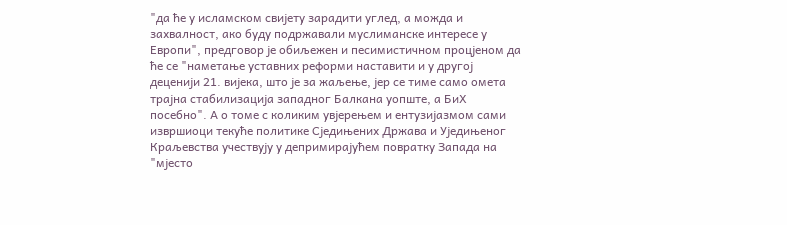"да ће у исламском свијету зарадити углед, а можда и захвалност, ако буду подржавали муслиманске интересе у Европи", предговор је обиљежен и песимистичном процјеном да ће се "наметање уставних реформи наставити и у другој деценији 21. вијека, што је за жаљење, јер се тиме само омета трајна стабилизација западног Балкана уопште, а БиХ посебно". А о томе с коликим увјерењем и ентузијазмом сами извршиоци текуће политике Сједињених Држава и Уједињеног Краљевства учествују у депримирајућем повратку Запада на "мјесто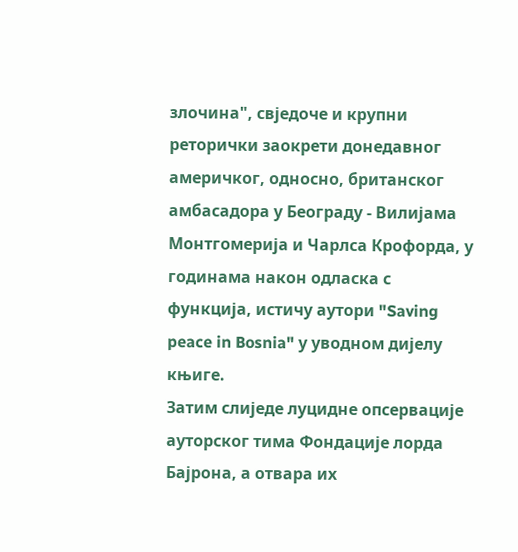злочина", свједоче и крупни реторички заокрети донедавног америчког, односно, британског амбасадора у Београду - Вилијама Монтгомерија и Чарлса Крофорда, у годинама након одласка с функција, истичу аутори "Saving peace in Bosnia" у уводном дијелу књиге.
Затим слиједе луцидне опсервације ауторског тима Фондације лорда Бајрона, а отвара их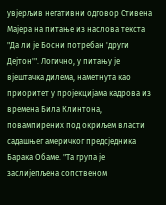увјерљив негативни одговор Стивена Мајера на питање из наслова текста "Да ли је Босни потребан 'други Дејтон'". Логично, у питању је вјештачка дилема, наметнута као приоритет у пројекцијама кадрова из времена Била Клинтона, повампирених под окриљем власти садашњег америчког предсједника Барака Обаме. "Та група је заслијепљена сопственом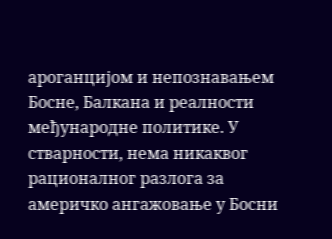ароганцијом и непознавањем Босне, Балкана и реалности међународне политике. У стварности, нема никаквог рационалног разлога за америчко ангажовање у Босни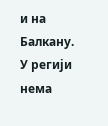и на Балкану. У регији нема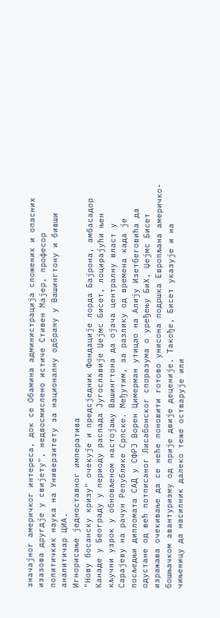значајног америчког интереса, док се Обамина администрација сложених и опасних изазова другдје у свијету", недвосмислено истиче Стивен Мајер, професор политичких наука на Универзитету за националну одбрану у Вашингтону и бивши аналитичар ЦИА.
Игнорисање једноставног императива
"Нову босанску кризу" очекује и предсједник Фондације лорда Бајрона, амбасадор Канаде у Београду у периоду распада Југославије Џејмс Бисет, лоцирајући њен кључни узрок у обновљеном настојању Вашингтона да ојача централну власт у Сарајеву на рачун Републике Српске. Међутим, за разлику од времена када је посљедњи дипломата САД у СФРЈ Ворен Цимерман утицао на Алију Изетбеговића да одустане од већ потписаног Лисабонског споразума о уређењу БиХ, Џејмс Бисет изражава очекивање да се неће поновити готово унисона подршка Европљана америчко-бошњачком авантуризму од прије двије деценије. Такође, Бисет указује и на чињеницу да насилник далеко теже остварује или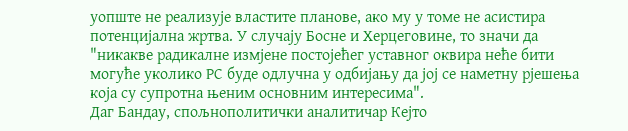уопште не реализује властите планове, ако му у томе не асистира потенцијална жртва. У случају Босне и Херцеговине, то значи да "никакве радикалне измјене постојећег уставног оквира неће бити могуће уколико РС буде одлучна у одбијању да јој се наметну рјешења која су супротна њеним основним интересима".
Даг Бандау, спољнополитички аналитичар Кејто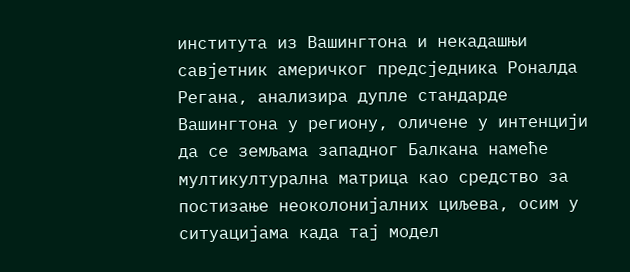института из Вашингтона и некадашњи савјетник америчког предсједника Роналда Регана, анализира дупле стандарде Вашингтона у региону, оличене у интенцији да се земљама западног Балкана намеће мултикултурална матрица као средство за постизање неоколонијалних циљева, осим у ситуацијама када тај модел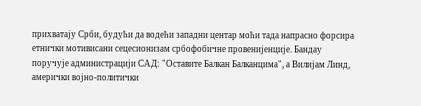прихватају Срби, будући да водећи западни центар моћи тада напрасно форсира етнички мотивисани сецесионизам србофобичне провенијенције. Бандау поручује администрацији САД: "Оставите Балкан Балканцима", а Вилијам Линд, амерички војно-политички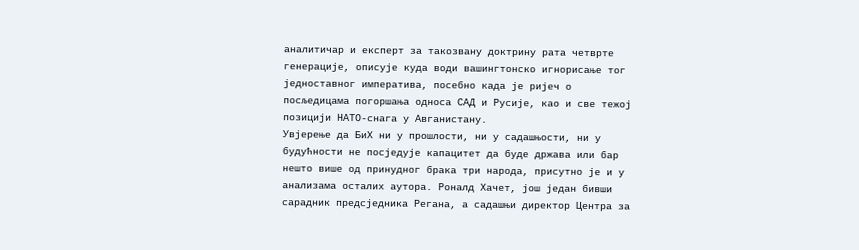аналитичар и експерт за такозвану доктрину рата четврте генерације, описује куда води вашингтонско игнорисање тог једноставног императива, посебно када је ријеч о посљедицама погоршања односа САД и Русије, као и све тежој позицији НАТО-снага у Авганистану.
Увјерење да БиХ ни у прошлости, ни у садашњости, ни у будућности не посједује капацитет да буде држава или бар нешто више од принудног брака три народа, присутно је и у анализама осталих аутора. Роналд Хачет, још један бивши сарадник предсједника Регана, а садашњи директор Центра за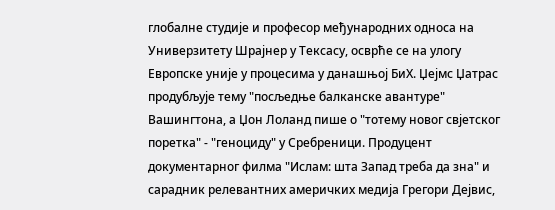глобалне студије и професор међународних односа на Универзитету Шрајнер у Тексасу, осврће се на улогу Европске уније у процесима у данашњој БиХ. Џејмс Џатрас продубљује тему "посљедње балканске авантуре" Вашингтона, а Џон Лоланд пише о "тотему новог свјетског поретка" - "геноциду" у Сребреници. Продуцент документарног филма "Ислам: шта Запад треба да зна" и сарадник релевантних америчких медија Грегори Дејвис,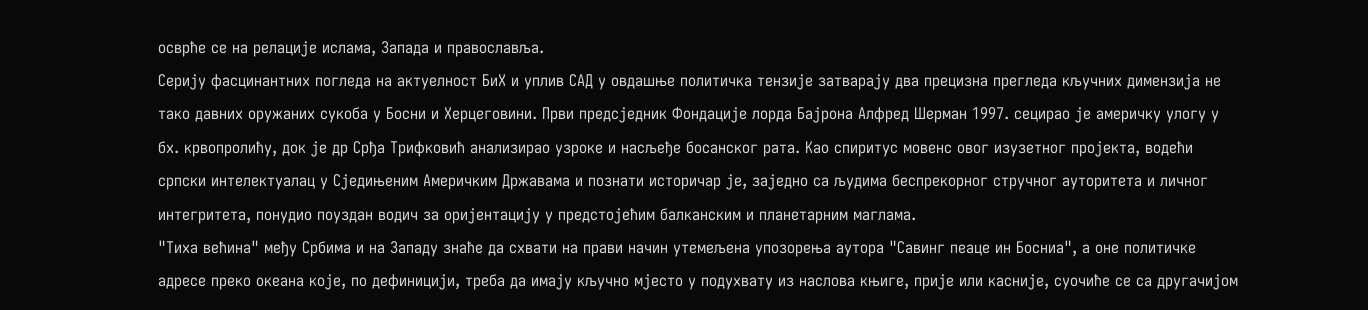осврће се на релације ислама, Запада и православља.
Серију фасцинантних погледа на актуелност БиХ и уплив САД у овдашње политичка тензије затварају два прецизна прегледа кључних димензија не тако давних оружаних сукоба у Босни и Херцеговини. Први предсједник Фондације лорда Бајрона Алфред Шерман 1997. сецирао је америчку улогу у бх. крвопролићу, док је др Срђа Трифковић анализирао узроке и насљеђе босанског рата. Као спиритус мовенс овог изузетног пројекта, водећи српски интелектуалац у Сједињеним Америчким Државама и познати историчар је, заједно са људима беспрекорног стручног ауторитета и личног интегритета, понудио поуздан водич за оријентацију у предстојећим балканским и планетарним маглама.
"Тиха већина" међу Србима и на Западу знаће да схвати на прави начин утемељена упозорења аутора "Савинг пеаце ин Босниа", а оне политичке адресе преко океана које, по дефиницији, треба да имају кључно мјесто у подухвату из наслова књиге, прије или касније, суочиће се са другачијом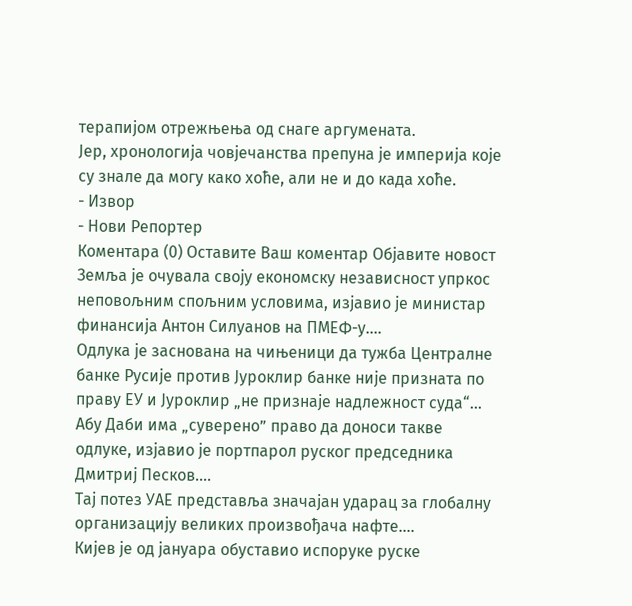терапијом отрежњења од снаге аргумената.
Јер, хронологија човјечанства препуна је империја које су знале да могу како хоће, али не и до када хоће.
- Извор
- Нови Репортер
Коментара (0) Оставите Ваш коментар Објавите новост
Земља је очувала своју економску независност упркос неповољним спољним условима, изјавио је министар финансија Антон Силуанов на ПМЕФ-у....
Одлука је заснована на чињеници да тужба Централне банке Русије против Јуроклир банке није призната по праву ЕУ и Јуроклир „не признаје надлежност суда“...
Абу Даби има „суверено” право да доноси такве одлуке, изјавио је портпарол руског председника Дмитриј Песков....
Тај потез УАЕ представља значајан ударац за глобалну организацију великих произвођача нафте....
Кијев је од јануара обуставио испоруке руске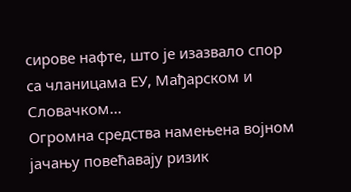сирове нафте, што је изазвало спор са чланицама ЕУ, Мађарском и Словачком...
Огромна средства намењена војном јачању повећавају ризик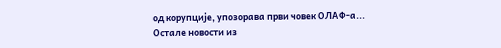од корупције, упозорава први човек ОЛАФ-а...
Остале новости из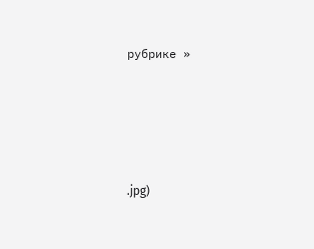рубрике »






.jpg)